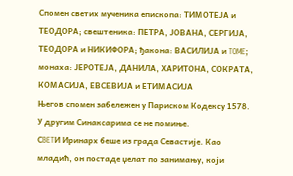Спомен светих мученика епископа: ТИМОТЕЈА и ТЕОДОРА; свештеника: ПЕТРА, ЈОВАНА, СЕРГИЈА, ТЕОДОРА и НИКИФОРА; ђакона: ВАСИЛИЈА и TOME; монаха: ЈЕРОТЕЈА, ДАНИЛА, ХАРИТОНА, СОКРАТА, КОМАСИЈА, ЕВСЕВИЈА и ЕТИМАСИЈА
Његов спомен забележен у Париском Кодексу 1578. У другим Синаксарима се не помиње.
СBETИ Иринарх беше из града Севастије. Као младић, он постаде џелат по занимању, који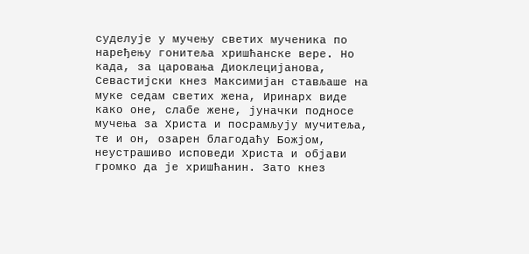суделује у мучењу светих мученика по наређењу гонитеља хришћанске вере. Но када, за царовања Диоклецијанова, Севастијски кнез Максимијан стављаше на муке седам светих жена, Иринарх виде како оне, слабе жене, јуначки подносе мучења за Христа и посрамљују мучитеља, те и он, озарен благодаћу Божјом, неустрашиво исповеди Христа и објави громко да је хришћанин. Зато кнез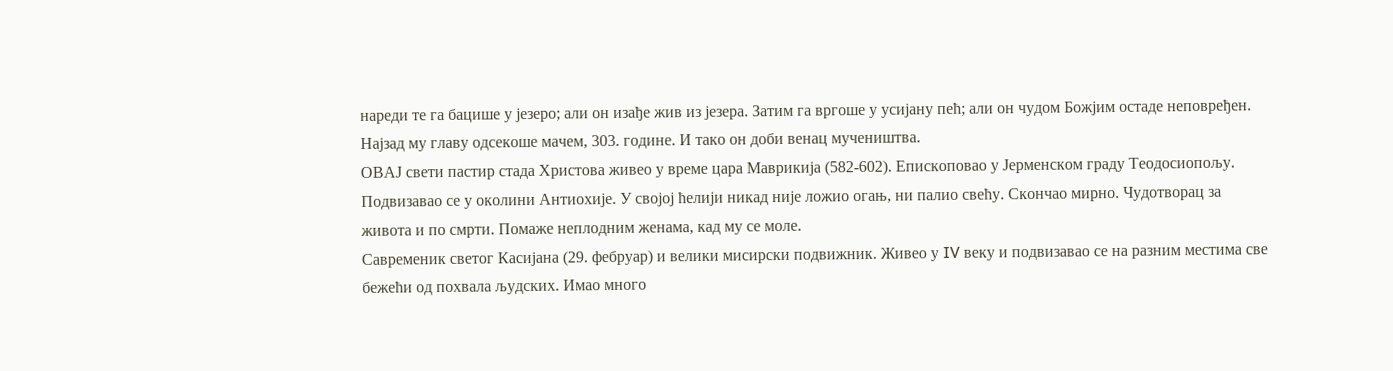нареди те га бацише у језеро; али он изађе жив из језера. Затим га вргоше у усијану пећ; али он чудом Божјим остаде неповређен. Најзад му главу одсекоше мачем, 303. године. И тако он доби венац мучеништва.
ОВАЈ свети пастир стада Христова живео у време цара Маврикија (582-602). Епископовао у Јерменском граду Теодосиопољу.
Подвизавао се у околини Антиохије. У својој ћелији никад није ложио огањ, ни палио свећу. Скончао мирно. Чудотворац за живота и по смрти. Помаже неплодним женама, кад му се моле.
Савременик светог Касијана (29. фебруар) и велики мисирски подвижник. Живео у IV веку и подвизавао се на разним местима све бежећи од похвала људских. Имао много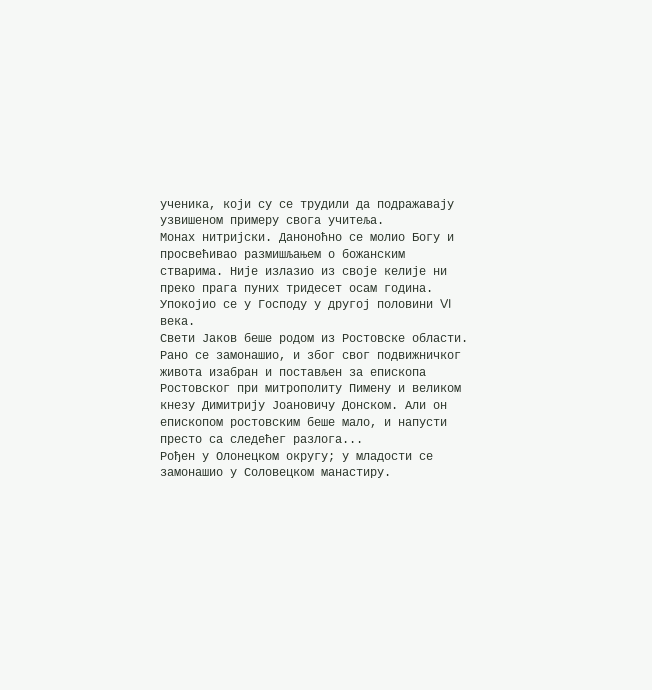ученика, који су се трудили да подражавају узвишеном примеру свога учитеља.
Монах нитријски. Даноноћно се молио Богу и просвећивао размишљањем о божанским стварима. Није излазио из своје келије ни преко прага пуних тридесет осам година. Упокојио се у Господу у другој половини VI века.
Свети Јаков беше родом из Ростовске области. Рано се замонашио, и због свог подвижничког живота изабран и постављен за епископа Ростовског при митрополиту Пимену и великом кнезу Димитрију Јоановичу Донском. Али он епископом ростовским беше мало, и напусти престо са следећег разлога...
Рођен у Олонецком округу; у младости се замонашио у Соловецком манастиру.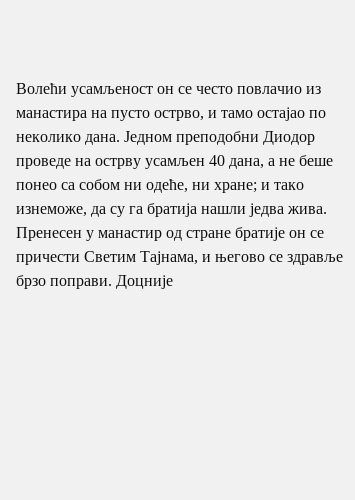Волећи усамљеност он се често повлачио из манастира на пусто острво, и тамо остајао по неколико дана. Једном преподобни Диодор проведе на острву усамљен 40 дана, а не беше понео са собом ни одеће, ни хране; и тако изнеможе, да су га братија нашли једва жива. Пренесен у манастир од стране братије он се причести Светим Тајнама, и његово се здравље брзо поправи. Доцније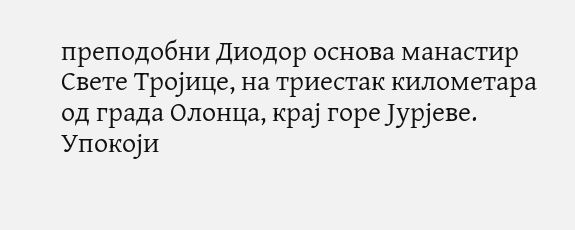преподобни Диодор основа манастир Свете Тројице, на триестак километара од града Олонца, крај горе Јурјеве. Упокоји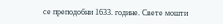се преподобни 1633. године. Свете мошти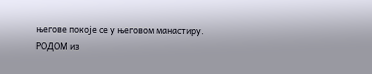његове покоје се у његовом манастиру.
РOДOM из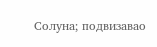Солуна; подвизавао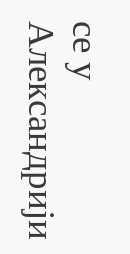се у Александрији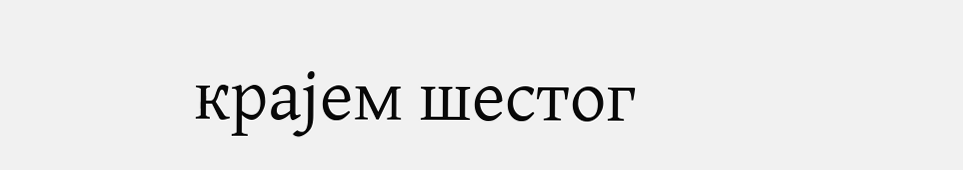крајем шестог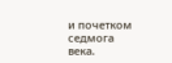и почетком седмога века.